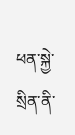ཕན་སྐྱེ་སྲིན་ནི་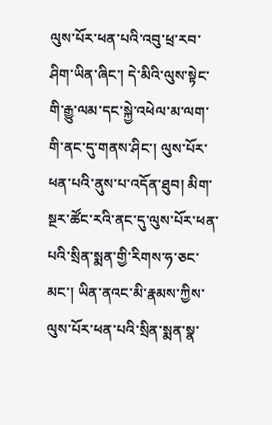ལུས་པོར་ཕན་པའི་འབུ་ཕྲ་རབ་ཤིག་ཡིན་ཞིང་། དེ་མིའི་ལུས་སྟེང་གི་རྒྱུ་ལམ་དང་སྐྱེ་འཕེལ་མ་ལག་གི་ནང་དུ་གནས་ཤིང་། ལུས་པོར་ཕན་པའི་ནུས་པ་འདོན་ཐུབ། མིག་སྔར་ཚོང་རའི་ནང་དུ་ལུས་པོར་ཕན་པའི་སྲིན་སྨན་གྱི་རིགས་ཧ་ཅང་མང་། ཡིན་ནའང་མི་རྣམས་ཀྱིས་ལུས་པོར་ཕན་པའི་སྲིན་སྨན་སྣ་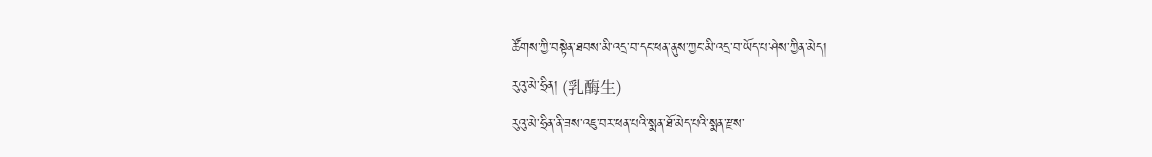ཚོགས་ཀྱི་བསྟེན་ཐབས་མི་འདྲ་བ་དང་ཕན་ནུས་ཀྱང་མི་འདྲ་བ་ཡོད་པ་ཤེས་ཀྱིན་མེད།
རུའུ་མེ་ཧྲིན། (乳酶生)
རུའུ་མེ་ཧྲིན་ནི་ཟས་འཇུ་བར་ཕན་པའི་སྨན་ཐོ་མེད་པའི་སྨན་རྫས་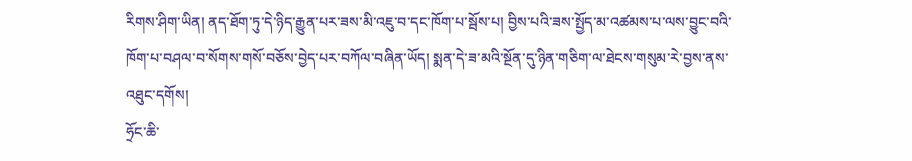རིགས་ཤིག་ཡིན། ནད་ཐོག་ཏུ་དེ་ཉིད་རྒྱུན་པར་ཟས་མི་འཇུ་བ་དང་ཁོག་པ་སྦོས་པ། བྱིས་པའི་ཟས་སྤྱོད་མ་འཚམས་པ་ལས་བྱུང་བའི་ཁོག་པ་བཤལ་བ་སོགས་གསོ་བཅོས་བྱེད་པར་བཀོལ་བཞིན་ཡོད། སྨན་དེ་ཟ་མའི་སྔོན་དུ་ཉིན་གཅིག་ལ་ཐེངས་གསུམ་རེ་བྱས་ནས་འཐུང་དགོས།
ཧྲོང་ཆི་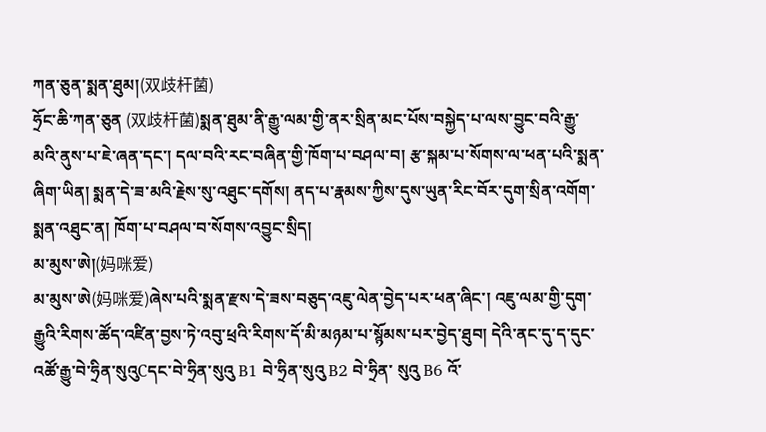ཀན་ཅུན་སྨན་ཐུམ།(双歧杆菌)
ཧྲོང་ཆི་ཀན་ཅུན (双歧杆菌)སྨན་ཐུམ་ནི་རྒྱུ་ལམ་གྱི་ནར་སྲིན་མང་པོས་བསྐྱེད་པ་ལས་བྱུང་བའི་རྒྱུ་མའི་ནུས་པ་ཇེ་ཞན་དང་། དལ་བའི་རང་བཞིན་གྱི་ཁོག་པ་བཤལ་བ། རྩ་སྐམ་པ་སོགས་ལ་ཕན་པའི་སྨན་ཞིག་ཡིན། སྨན་དེ་ཟ་མའི་རྗེས་སུ་འཐུང་དགོས། ནད་པ་རྣམས་ཀྱིས་དུས་ཡུན་རིང་བོར་དུག་སྲིན་འགོག་སྨན་འཐུང་ན། ཁོག་པ་བཤལ་བ་སོགས་འབྱུང་སྲིད།
མ་མུས་ཨེ།(妈咪爱)
མ་མུས་ཨེ(妈咪爱)ཞེས་པའི་སྨན་རྫས་དེ་ཟས་བཅུད་འཇུ་ལེན་བྱེད་པར་ཕན་ཞིང་། འཇུ་ལམ་གྱི་དུག་རྒྱུའི་རིགས་ཚོད་འཛིན་བྱས་ཏེ་འབུ་ཕྲའི་རིགས་དོ་མི་མཉམ་པ་སྙོམས་པར་བྱེད་ཐུབ། དེའི་ནང་དུ་ད་དུང་འཚོ་རྒྱུ་བེ་ཧྲིན་སུའུCདང་བེ་ཧྲིན་སུའུ B1 བེ་ཧྲིན་སུའུ B2 བེ་ཧྲིན་ སུའུ B6 འོ་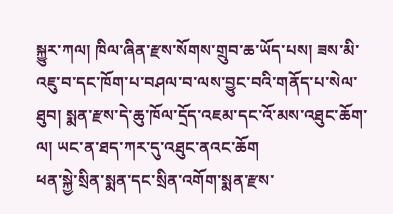སྐྱུར་ཀལ། ཁིལ་ཞིན་རྫས་སོགས་གྲུབ་ཆ་ཡོད་པས། ཟས་མི་འཇུ་བ་དང་ཁོག་པ་བཤལ་བ་ལས་བྱུང་བའི་གནོད་པ་སེལ་ཐུབ། སྨན་རྫས་དེ་ཆུ་ཁོལ་དྲོད་འཇམ་དང་འོ་མས་འཐུང་ཆོག་ལ། ཡང་ན་ཐད་ཀར་དུ་འཐུང་ནའང་ཆོག
ཕན་སྐྱེ་སྲིན་སྨན་དང་སྲིན་འགོག་སྨན་རྫས་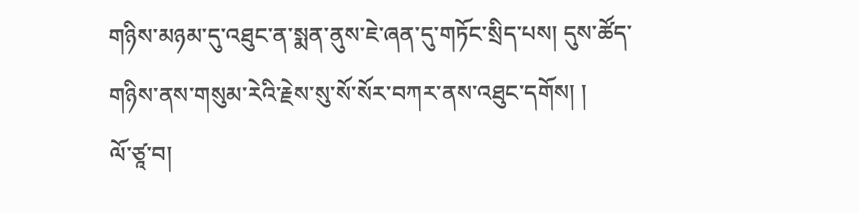གཉིས་མཉམ་དུ་འཐུང་ན་སྨན་ནུས་ཇེ་ཞན་དུ་གཏོང་སྲིད་པས། དུས་ཚོད་གཉིས་ནས་གསུམ་རེའི་རྗེས་སུ་སོ་སོར་བཀར་ནས་འཐུང་དགོས། །
ལོ་ཙཱ་བ།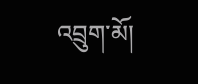འབྲུག་མོ།